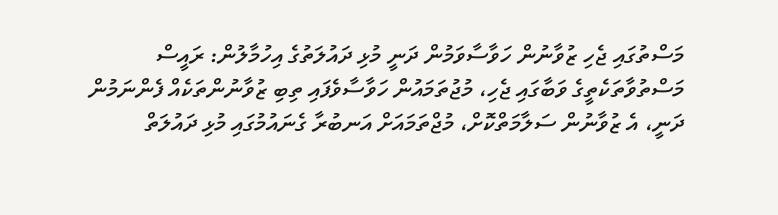މަސްތުގައި ޖެހި ޒުވާނުން ހަވާސާވަމުން ދަނީ މުޅި ދައުލަތުގެ އިހުމާލުން: ރައީސް
މަސްތުވާތަކެތީގެ ވަބާގައި ޖެހި، މުޖުތަމައުން ހަވާސާވެފައި ތިބި ޒުވާނުންތަކެއް ފެންނަމުން ދަނީ، އެ ޒުވާނުން ސަލާމަތްކޮށް، މުޖްތަމައަށް އަނބުރާ ގެނައުމުގައި މުޅި ދައުލަތް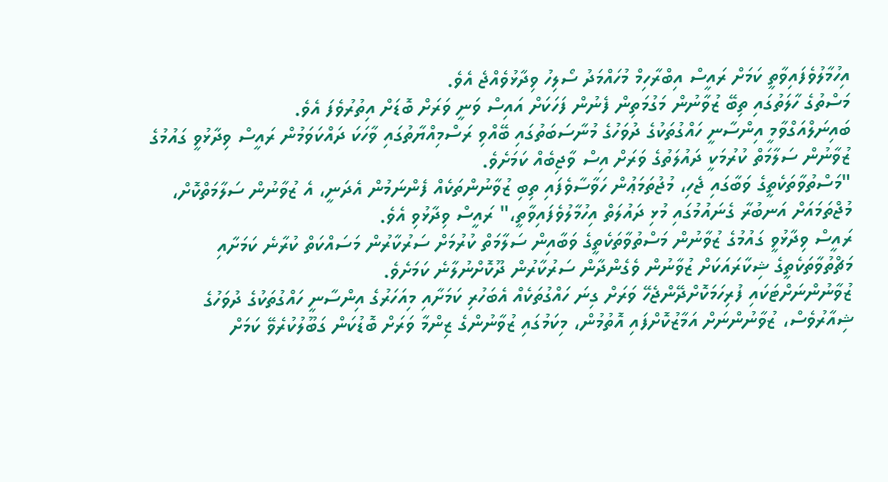އިހުމާލުވެފައިވާތީ ކަމަށް ރައީސް އިބްރާހިމް މުހައްމަދު ސޯލިހު ވިދާޅުވެއްޖެ އެވެ.
މަސްތުގެ ހާލަތުގައި ތިބޭ ޒުވާނުން މަގުމަތިން ފެނުން ފަހަކަށް އައިސް ވަނީ ވަރަށް ބޮޑަށް އިތުރުވެފަ އެވެ.
ބައިނަލްއަގްވާމީ އިންސާނީ ހައްގުތަކުގެ ދުވަހުގެ މުނާސަބަތުގައި ބޭއްވި ރަސްމިއްޔާތުގައި ވާހަކަ ދައްކަވަމުން ރައީސް ވިދާޅުވީ ގައުމުގެ ޒުވާނުން ސަލާމަތް ކުރުމަކީ ދައުލަތުގެ ވަރަށް އިސް ވާޖިބެއް ކަމަށެވެ.
"މަސްތުވާތަކެތީގެ ވަބާގައި ޖެހި، މުޖުތަމަޢުން ހަވާސާވެފައި ތިބި ޒުވާނުންތަކެއް ފެންނަމުން އެދަނީ، އެ ޒުވާނުން ސަލާމަތްކޮށް، މުޖްތަމައަށް އަނބުރާ ގެނައުމުގައި މުޅި ދައުލަތް އިހުމާލުވެފައިވާތީ،" ރައީސް ވިދާޅުވި އެވެ.
ރައީސް ވިދާޅުވީ ގައުމުގެ ޒުވާނުން މަސްތުވާތަކެތީގެ ވަބާއިން ސަލާމަތް ކުރުމަށް ސަރުކާރުން މަސައްކަތް ކުރާނެ ކަމަށާއި މަޗްތުވާތަކެތީގެ ޝިކާރައަކަށް ޒުވާނުން ވެގެންދާން ސަރުކާރުން ދޫކޮށްނުލާނެ ކަމަށެވެ.
ޒުވާނުންނަށްޓަކައި ފުރިހަމަކޮށްދޭންޖެހޭ ވަރަށް ގިނަ ހައްގުތަކެއް އެބަހުރި ކަމަށާއި މިއަހަރުގެ އިންސާނީ ހައްގުތަކުގެ ދުވަހުގެ ޝިއާރުވެސް، ޒުވާނުންނަށް އަމާޒުކޮށްފައި އޮތުމުން، މިކަމުގައި ޒުވާނުންގެ ޒިންމާ ވަރަށް ބޮޑުކަން ގަބޫލުކުރެވޭ ކަމަށް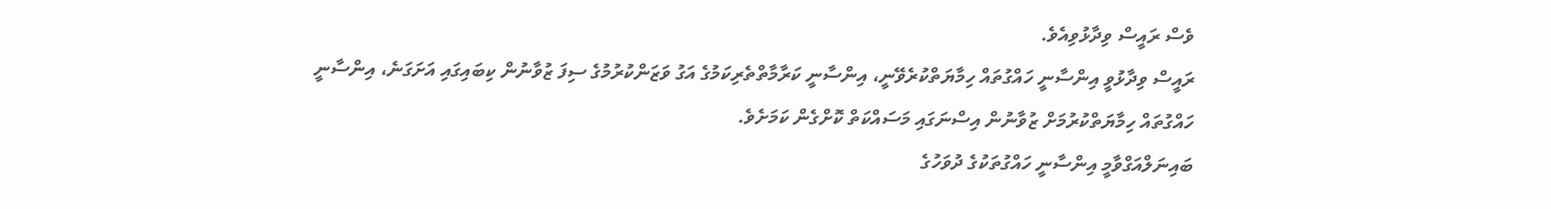ވެސް ރައީސް ވިދާޅުވިއެވެ.
ރައީސް ވިދާޅުވީ އިންސާނީ ހައްގުތައް ހިމާޔަތްކުރެވޭނީ، އިންސާނީ ކަރާމާތްތެރިކަމުގެ އަގު ވަޒަންކުރުމުގެ ސިފަ ޒުވާނުން ކިބައިގައި އަށަގަނެ، އިންސާނީ ހައްގުތައް ހިމާޔަތްކުރުމަށް ޒުވާނުން އިސްނަގައި މަސައްކަތް ކޮށްގެން ކަމަށެވެ.
ބައިނަލްއަގްވާމީ އިންސާނީ ހައްގުތަކުގެ ދުވަހުގެ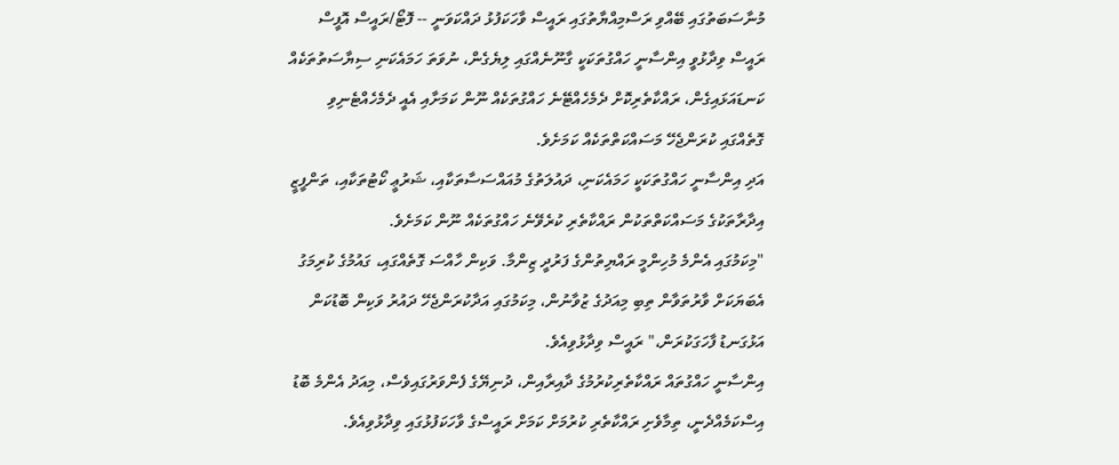މުނާސަބަތުގައި ބޭއްވި ރަސްމިއްޔާތުގައި ރައީސް ވާހަކަފުޅު ދައްކަވަނީ -- ފޮޓޯ/ރައީސް އޮފީސް
ރައީސް ވިދާޅުވީ އިންސާނީ ހައްގުތަކަކީ ގާނޫނެއްގައި ލިޔެގެން، ނުވަތަ ހަމައެކަނި ސިޔާސަތުތަކެއް ކަނޑައަޅައިގެން، ރައްކާތެރިކޮށް ދެމެހެއްޓޭނެ ހައްގުތަކެއް ނޫން ކަމަށާއި އެއީ ދެމެހެއްޓެނިވި ގޮތެއްގައި ކުރަންޖެހޭ މަސައްކަތްތަކެއް ކަމަށެވެ.
އަދި އިންސާނީ ހައްގުތަކަކީ ހަމައެކަނި، ދައުލަތުގެ މުއައްސަސާތަކާއި، ޝަރުޢީ ކޯޓުތަކާއި، ތަންފީޒީ އިދާރާތަކުގެ މަސައްކަތްތަކުން ރައްކާތެރި ކުރެވޭނެ ހައްގުތަކެއް ނޫން ކަމަށެވެ.
"މިކަމުގައި އެންމެ މުހިންމީ ރައްޔިތުންގެ ފަރުދީ ޒިންމާ. ވަކިން ހާއްސަ ގޮތެއްގައި، ގައުމުގެ ކުރިމަގު އެބަޔަކަށް ވާރުތަވާން ތިބި މިއަދުގެ ޒުވާނުން، މިކަމުގައި އަދާކުރަންޖެހޭ ދައުރު ވަކިން ބޮޑުކަން އަޅުގަނޑު ފާހަގަކުރަން،" ރައީސް ވިދާޅުވިއެވެ.
އިންސާނީ ހައްގުތައް ރައްކާތެރިކުރުމުގެ ދާއިރާއިން، ދުނިޔޭގެ ފެންވަރުގައިވެސް، މިއަދު އެންމެ ބޮޑު އިސްކަމެއްދެނީ، ތިމާވެށި ރައްކާތެރި ކުރުމަށް ކަމަށް ރައީސްގެ ވާހަކަފުޅުގައި ވިދާޅުވިއެވެ.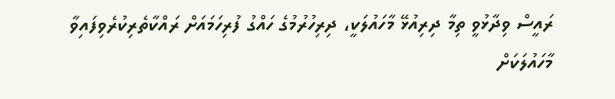ރައީސް ވިދާޅުވީ ތިމާ ދިރިއުޅޭ މާހައުލަކީ، ދިރިހުރުމުގެ ހައްގު ފުރިހަމައަށް ރައްކާތެރިކުރެވިފައިވާ މާހައުލަކަށް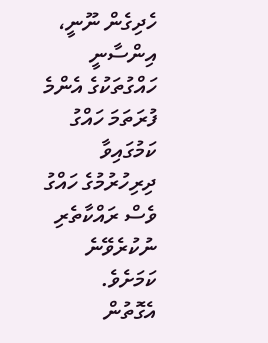ހެދިގެން ނޫނީ، އިންސާނީ ހައްގުތަކުގެ އެންމެ ފުރަތަމަ ހައްގު ކަމުގައިވާ ދިރިހުރުމުގެ ހައްގު ވެސް ރައްކާތެރި ނުކުރެވޭނެ ކަމަށެވެ.
އެގޮތުން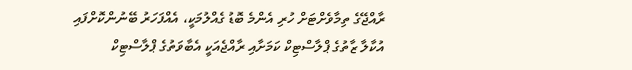ރާއްޖޭގެ ތިމާވެށްޓަށް ހުރި އެންމެ ބޮޑު ގެއްލުމަކީ، އެއްފަހަރު ބޭނުންކޮށްފައި އުކާލާ ޒާތުގެ ޕްލާސްޓިކް ކަމަށާއި ރާއްޖެއަކީ އެބާވަތުގެ ޕްލާސްޓިކް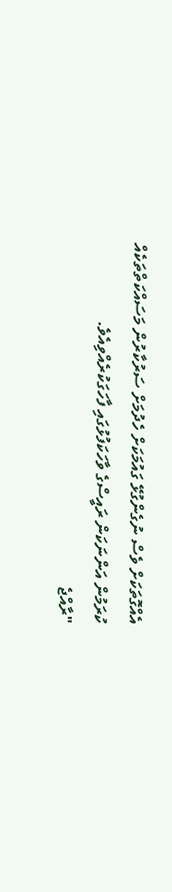އެއްގޮތަކަށް ވެސް ނުގެންގުޅޭ ގައުމަކަށް ހެދުމަށް ސަރުކާރުން މަސައްކަތްތަކެއް ކުރަމުން އަންނަކަން ރައީސްގެ ވާހަކަފުޅުގައި ފާހަގަކުރެއްވިއެވެ.
"ރާއްޖެ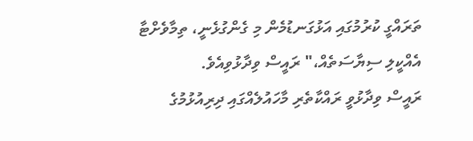ތަރައްގީ ކުރުމުގައި އަޅުގަނޑުމެން މި ގެންގުޅެނީ، ތިމާވެށްޓާ އެއްކީލި ސިޔާސަތެއް،" ރައީސް ވިދާޅުވިއެވެ.
ރައީސް ވިދާޅުވީ ރައްކާތެރި މާހައުލެއްގައި ދިރިއުޅުމުގެ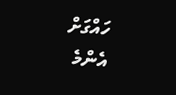ހައްގަށް އެންމެ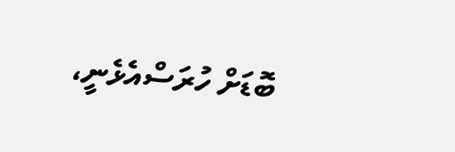ބޮޑަށް ހުރަސްއެޅެނީ،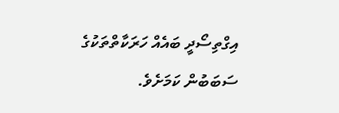އިގްތިސޯދީ ބައެއް ހަރަކާތްތަކުގެ ސަބަބުން ކަމަށެވެ.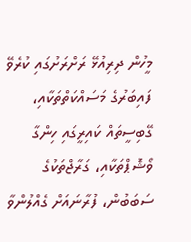މީހުން ދިރިއުޅޭ ރަށްރަށުގައި ކުރެވޭ ފައިބަރުގެ މަސައްކަތްތަކާއި، ގޭބިސީތައް ކައިރީގައި ހިންގާ ވޯޝޮޕްތަކާއި، ގަރާޖްތަކުގެ ސަބަބުން، ފުރާނައަށް ގެއްލުންވާ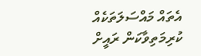އެތައް މައްސަލަތަކެއް ކުރިމަތިވާކަން ރައީށް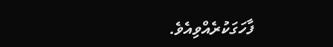ފާހަގަކުރެއްވިއެވެ.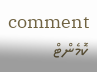comment ކޮމެންޓް